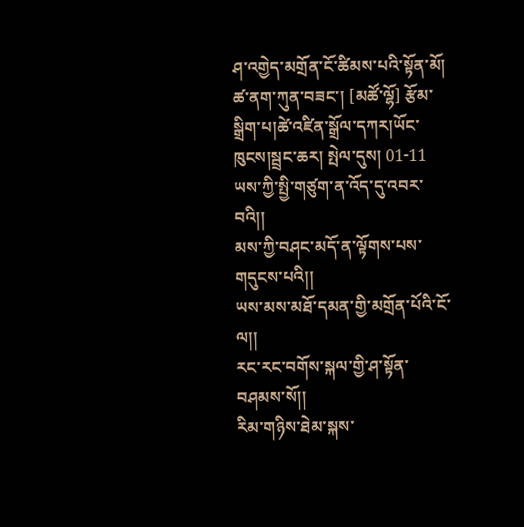ཤ་འགྱེད་མགྲོན་ངོ་ཚིམས་པའི་སྟོན་མོ།
ཚ་ནག་ཀུན་བཟང་། [མཚོ་ལྷོ] རྩོམ་སྒྲིག་པ།ཚེ་འཛིན་སྒྲོལ་དཀར།ཡོང་ཁུངས།སྦྲང་ཆར། སྤེལ་དུས། 01-11
ཡས་ཀྱི་སྤྱི་གཙུག་ན་འོད་དུ་འབར་བའི།།
མས་ཀྱི་བཤང་མདོ་ན་ལྟོགས་པས་གདུངས་པའི།།
ཡས་མས་མཐོ་དམན་གྱི་མགྲོན་པོའི་ངོ་ལ།།
རང་རང་བགོས་སྐལ་གྱི་ཤ་སྟོན་བཤམས་སོ།།
རིམ་གཉིས་ཐེམ་སྐས་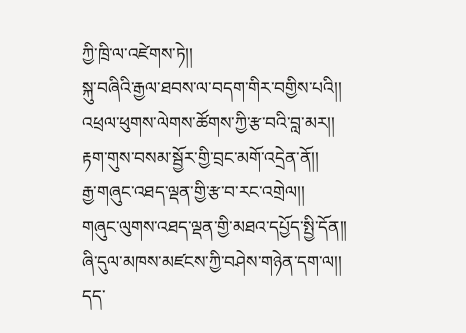ཀྱི་ཁྲི་ལ་འཛེགས་ཏེ།།
སྐུ་བཞིའི་རྒྱལ་ཐབས་ལ་བདག་གིར་བགྱིས་པའི།།
འཕྲལ་ཕུགས་ལེགས་ཚོགས་ཀྱི་རྩ་བའི་བླ་མར།།
རྟག་གུས་བསམ་སྦྱོར་གྱི་བྲང་མགོ་འདྲེན་ནོ།།
རྒྱ་གཞུང་འཐད་ལྡན་གྱི་རྩ་བ་རང་འགྲེལ།།
གཞུང་ལུགས་འཐད་ལྡན་གྱི་མཐའ་དཔྱོད་སྤྱི་དོན།།
ཞི་དུལ་མཁས་མཛངས་ཀྱི་བཤེས་གཉེན་དག་ལ།།
དད་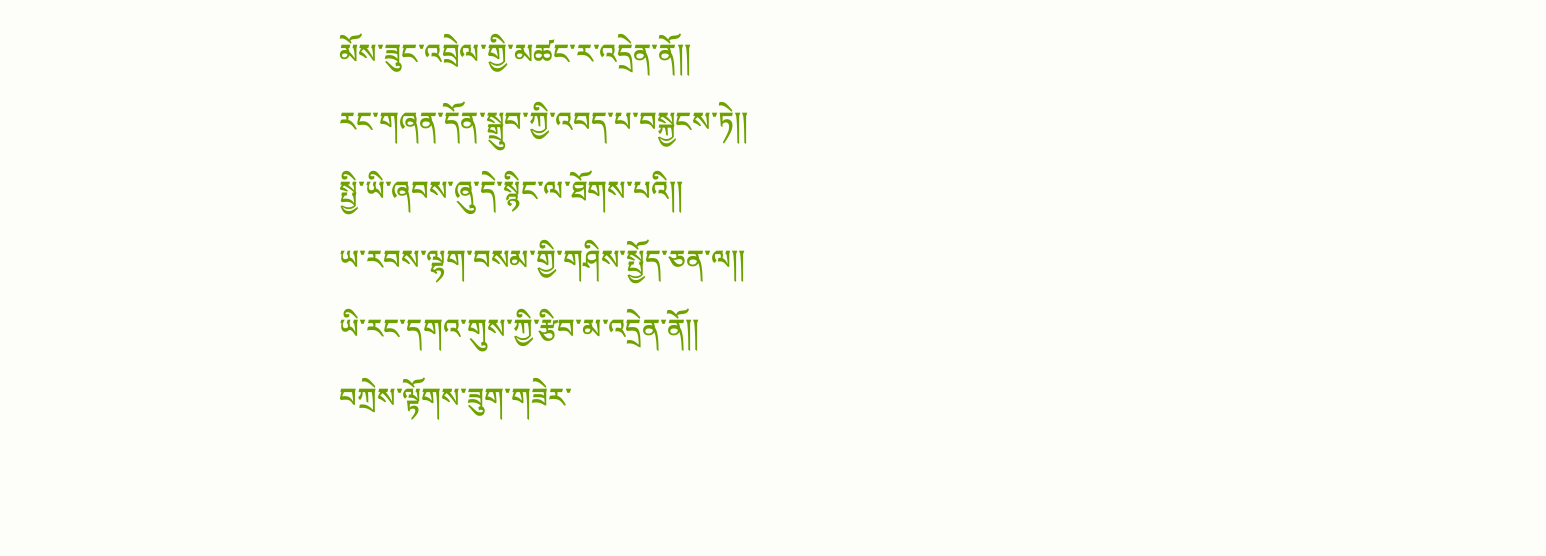མོས་ཟུང་འབྲེལ་གྱི་མཚང་ར་འདྲེན་ནོ།།
རང་གཞན་དོན་སྒྲུབ་ཀྱི་འབད་པ་བསྐྱངས་ཏེ།།
སྤྱི་ཡི་ཞབས་ཞུ་དེ་སྙིང་ལ་ཐོགས་པའི།།
ཡ་རབས་ལྷག་བསམ་གྱི་གཤིས་སྤྱོད་ཅན་ལ།།
ཡི་རང་དགའ་གུས་ཀྱི་རྩིབ་མ་འདྲེན་ནོ།།
བཀྲེས་ལྟོགས་ཟུག་གཟེར་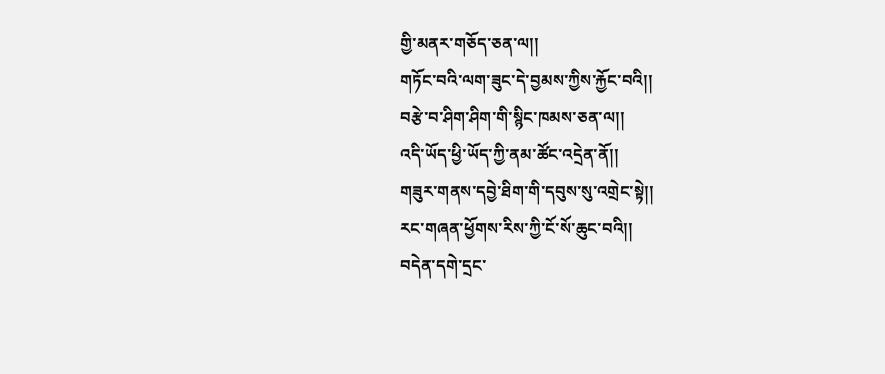གྱི་མནར་གཅོད་ཅན་ལ།།
གཏོང་བའི་ལག་ཟུང་དེ་བྱམས་ཀྱིས་རྐྱོང་བའི།།
བརྩེ་བ་ཤིག་ཤིག་གི་སྙིང་ཁམས་ཅན་ལ།།
འདི་ཡོད་ཕྱི་ཡོད་ཀྱི་ནམ་ཚོང་འདྲེན་ནོ།།
གཟུར་གནས་དབྱེ་ཐིག་གི་དབུས་སུ་འགྲེང་སྟེ།།
རང་གཞན་ཕྱོགས་རིས་ཀྱི་ངོ་སོ་ཆུང་བའི།།
བདེན་དགེ་དྲང་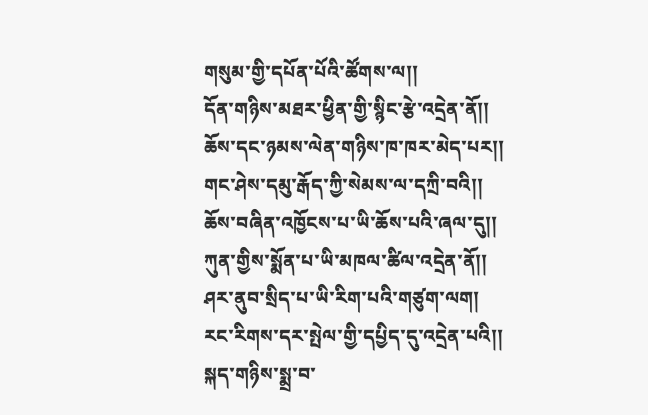གསུམ་གྱི་དཔོན་པོའི་ཚོགས་ལ།།
དོན་གཉིས་མཐར་ཕྱིན་གྱི་སྙིང་རྩེ་འདྲེན་ནོ།།
ཆོས་དང་ཉམས་ལེན་གཉིས་ཁ་ཁར་མེད་པར།།
གང་ཤེས་དམུ་རྒོད་ཀྱི་སེམས་ལ་དཀྲི་བའི།།
ཆོས་བཞིན་འཁྱོངས་པ་ཡི་ཆོས་པའི་ཞལ་དུ།།
ཀུན་གྱིས་སྨོན་པ་ཡི་མཁལ་ཚིལ་འདྲེན་ནོ།།
ཤར་ནུབ་སྲིད་པ་ཡི་རིག་པའི་གཙུག་ལག།
རང་རིགས་དར་སྤེལ་གྱི་དཔྱིད་དུ་འདྲེན་པའི།།
སྐད་གཉིས་སྨྲ་བ་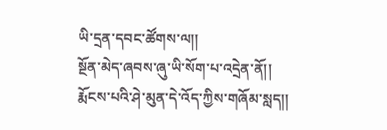ཡི་དྲན་དབང་ཚོགས་ལ།།
སྔོན་མེད་ཞབས་ཞུ་ཡི་སོག་པ་འདྲེན་ནོ།།
རྨོངས་པའི་ཤེ་མུན་དེ་འོད་ཀྱིས་གཞོམ་སླད།།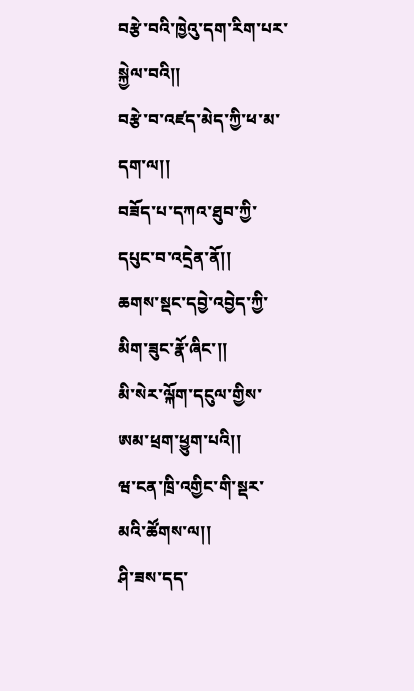བརྩེ་བའི་ཁྱེའུ་དག་རིག་པར་སྐྱེལ་བའི།།
བརྩེ་བ་འཛད་མེད་ཀྱི་ཕ་མ་དག་ལ།།
བཟོད་པ་དཀའ་ཐུབ་ཀྱི་དཔུང་བ་འདྲེན་ནོ།།
ཆགས་སྡང་དབྱེ་འབྱེད་ཀྱི་མིག་ཟུང་རྣོ་ཞིང་།།
མི་སེར་ལྐོག་དངུལ་གྱིས་ཨམ་ཕྲག་ཕྱུག་པའི།།
ཝ་ངན་ཁྲི་འགྱིང་གི་སྡར་མའི་ཚོགས་ལ།།
ཤི་ཟས་དད་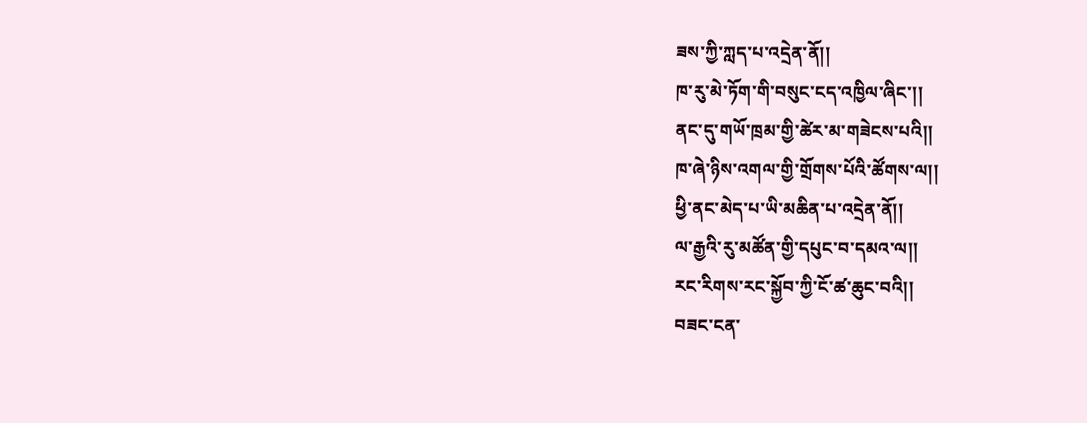ཟས་ཀྱི་ཀླད་པ་འདྲེན་ནོ།།
ཁ་རུ་མེ་ཏོག་གི་བསུང་ངད་འཁྱིལ་ཞིང་།།
ནང་དུ་གཡོ་ཁྲམ་གྱི་ཚེར་མ་གཟེངས་པའི།།
ཁ་ཞེ་ཉིས་འགལ་གྱི་གྲོགས་པོའི་ཚོགས་ལ།།
ཕྱི་ནང་མེད་པ་ཡི་མཆིན་པ་འདྲེན་ནོ།།
ལ་རྒྱའི་རུ་མཚོན་གྱི་དཔུང་བ་དམའ་ལ།།
རང་རིགས་རང་སྐྱོབ་ཀྱི་ངོ་ཚ་ཆུང་བའི།།
བཟང་ངན་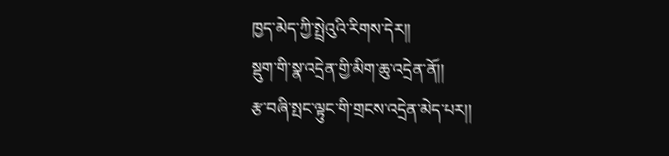ཁྱད་མེད་ཀྱི་སྤྲེའུའི་རིགས་དེར།།
སྡུག་གི་སྣ་འདྲེན་གྱི་མིག་ཆུ་འདྲེན་ནོ།།
རྩ་བཞི་སྤང་ལྟུང་གི་གྲངས་འདྲེན་མེད་པར།།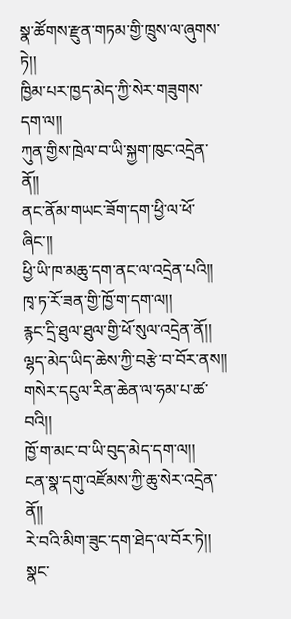སྣ་ཚོགས་རྫུན་གཏམ་གྱི་ཁྲུས་ལ་ཞུགས་ཏེ།།
ཁྱིམ་པར་ཁྱད་མེད་ཀྱི་སེར་གཟུགས་དག་ལ།།
ཀུན་གྱིས་ཁྲེལ་བ་ཡི་སྐྱག་ཁུང་འདྲེན་ནོ།།
ནང་ནོམ་གཡང་ཟོག་དག་ཕྱི་ལ་ཕོ་ཞིང་།།
ཕྱི་ཡི་ཁ་མཆུ་དག་ནང་ལ་འདྲེན་པའི།།
ཁྭ་ཏ་རོ་ཟན་གྱི་ཁྱོ་ག་དག་ལ།།
རྙང་དྲི་ཐུལ་ཐུལ་གྱི་ཕོ་སུལ་འདྲེན་ནོ།།
ལྷད་མེད་ཡིད་ཆེས་ཀྱི་བརྩེ་བ་བོར་ནས།།
གསེར་དངུལ་རིན་ཆེན་ལ་ཧམ་པ་ཚ་བའི།།
ཁྱོ་ག་མང་བ་ཡི་བུད་མེད་དག་ལ།།
ངན་སྣ་དགུ་འཛོམས་ཀྱི་ཆུ་སེར་འདྲེན་ནོ།།
རེ་བའི་མིག་ཟུང་དག་ཐེད་ལ་བོར་ཏེ།།
སྣང་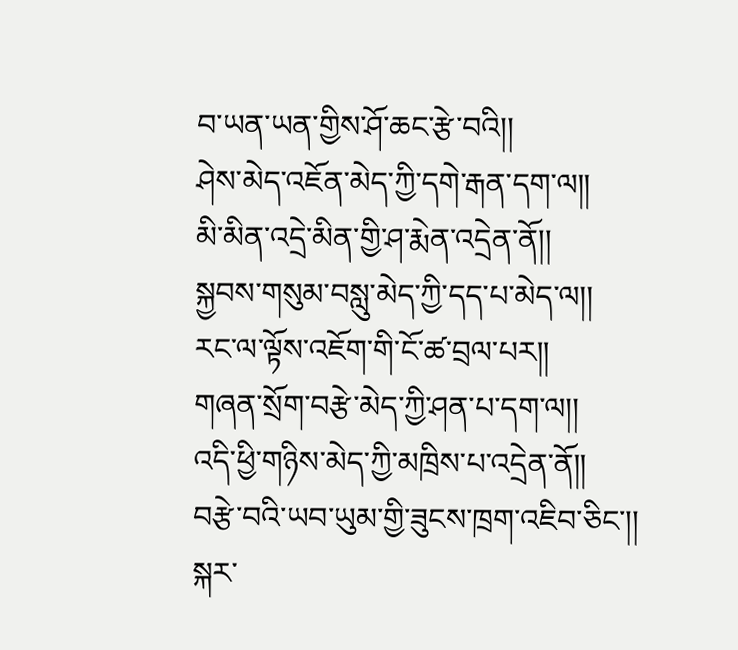བ་ཡན་ཡན་གྱིས་ཤོ་ཆང་རྩེ་བའི།།
ཤེས་མེད་འཇོན་མེད་ཀྱི་དགེ་རྒན་དག་ལ།།
མི་མིན་འདྲེ་མིན་གྱི་ཤ་རྨེན་འདྲེན་ནོ།།
སྐྱབས་གསུམ་བསླུ་མེད་ཀྱི་དད་པ་མེད་ལ།།
རང་ལ་ལྟོས་འཇོག་གི་ངོ་ཚ་བྲལ་པར།།
གཞན་སྲོག་བརྩེ་མེད་ཀྱི་ཤན་པ་དག་ལ།།
འདི་ཕྱི་གཉིས་མེད་ཀྱི་མཁྲིས་པ་འདྲེན་ནོ།།
བརྩེ་བའི་ཡབ་ཡུམ་གྱི་ཟུངས་ཁྲག་འཇིབ་ཅིང་།།
སྐར་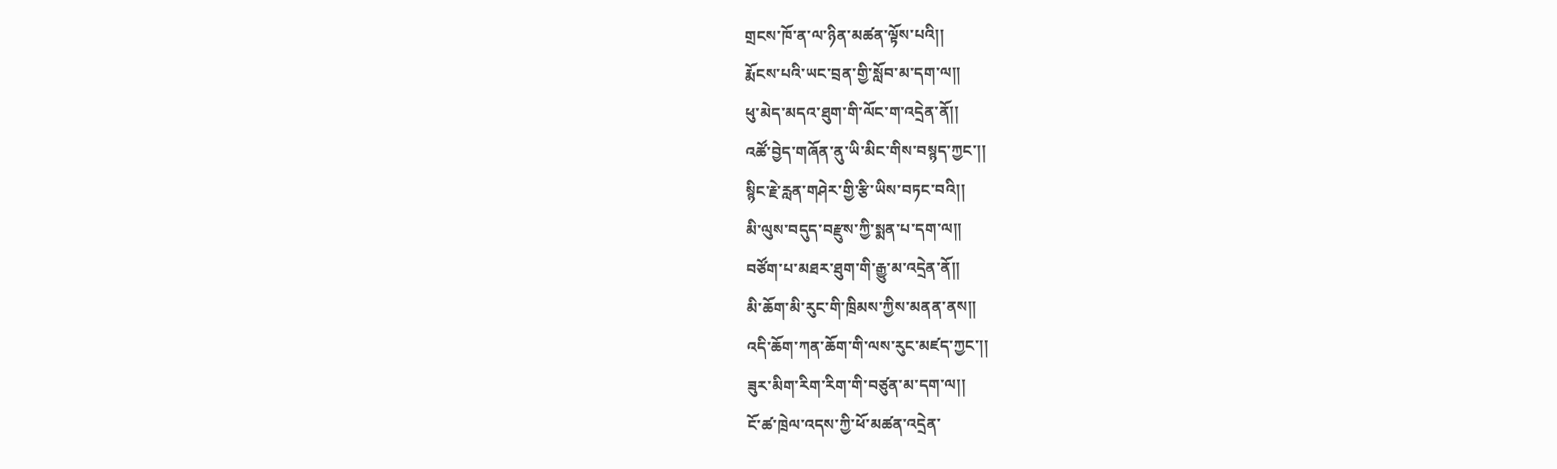གྲངས་ཁོ་ན་ལ་ཉིན་མཚན་ལྟོས་པའི།།
རྨོངས་པའི་ཡང་བྲན་གྱི་སློབ་མ་དག་ལ།།
ཕུ་མེད་མདའ་ཐུག་གི་ལོང་ག་འདྲེན་ནོ།།
འཚོ་བྱེད་གཞོན་ནུ་ཡི་མིང་གིས་བསྙད་ཀྱང་།།
སྙིང་རྗེ་རླན་གཤེར་གྱི་རྩི་ཡིས་བཏང་བའི།།
མི་ལུས་བདུད་བརྫུས་ཀྱི་སྨན་པ་དག་ལ།།
བཙོག་པ་མཐར་ཐུག་གི་རྒྱུ་མ་འདྲེན་ནོ།།
མི་ཆོག་མི་རུང་གི་ཁྲིམས་ཀྱིས་མནན་ནས།།
འདི་ཆོག་ཀན་ཆོག་གི་ལས་རུང་མཛད་ཀྱང་།།
ཟུར་མིག་རིག་རིག་གི་བཙུན་མ་དག་ལ།།
ངོ་ཚ་ཁྲེལ་འདས་ཀྱི་ཕོ་མཚན་འདྲེན་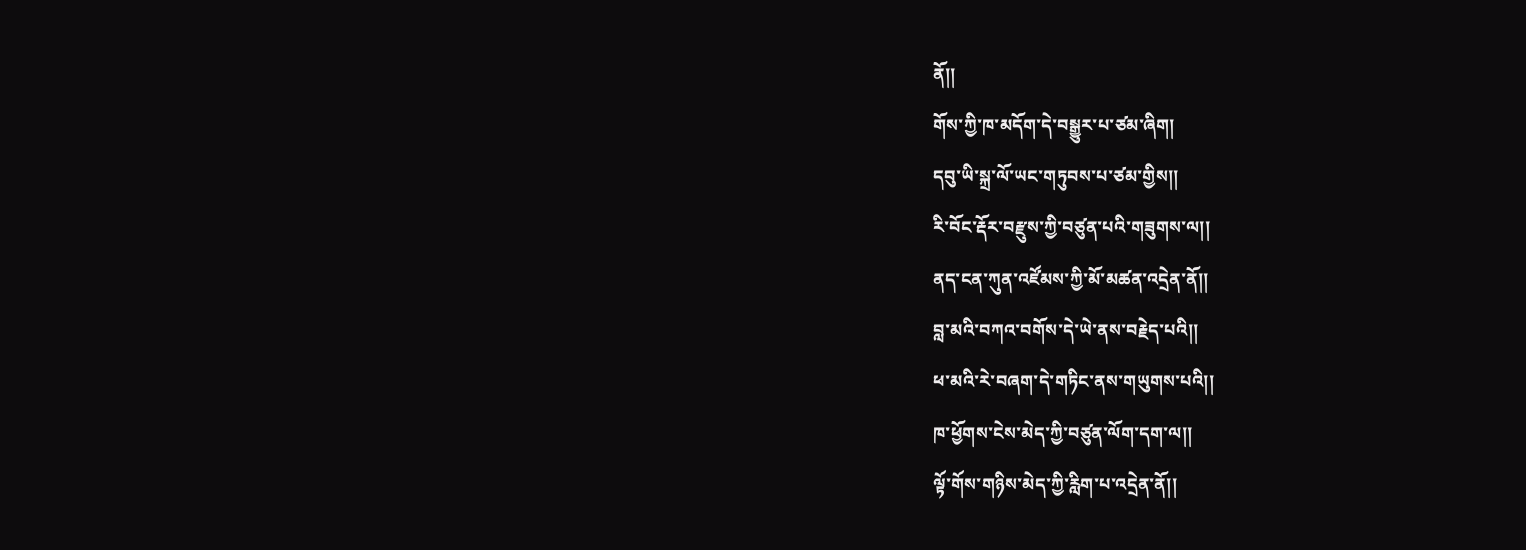ནོ།།
གོས་ཀྱི་ཁ་མདོག་དེ་བསྒྱུར་པ་ཙམ་ཞིག།
དབུ་ཡི་སྐྲ་ལོ་ཡང་གཏུབས་པ་ཙམ་གྱིས།།
རི་བོང་རྡོར་བརྫུས་ཀྱི་བཙུན་པའི་གཟུགས་ལ།།
ནད་ངན་ཀུན་འཛོམས་ཀྱི་མོ་མཚན་འདྲེན་ནོ།།
བླ་མའི་བཀའ་བགོས་དེ་ཡེ་ནས་བརྗེད་པའི།།
ཕ་མའི་རེ་བཞག་དེ་གཏིང་ནས་གཡུགས་པའི།།
ཁ་ཕྱོགས་ངེས་མེད་ཀྱི་བཙུན་ལོག་དག་ལ།།
ལྟོ་གོས་གཉིས་མེད་ཀྱི་རླིག་པ་འདྲེན་ནོ།།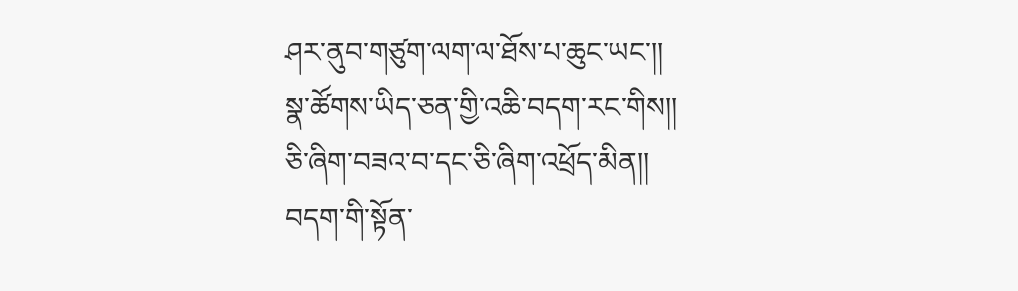ཤར་ནུབ་གཙུག་ལག་ལ་ཐོས་པ་ཆུང་ཡང་།།
སྣ་ཚོགས་ཡིད་ཅན་གྱི་འཆི་བདག་རང་གིས།།
ཅི་ཞིག་བཟའ་བ་དང་ཅི་ཞིག་འཕྲོད་མིན།།
བདག་གི་སྟོན་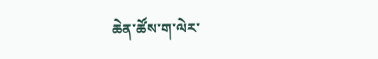ཆེན་ཚོས་ག་ལེར་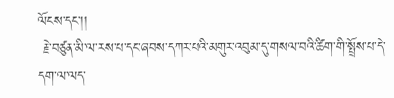ལོངས་དང་།།
 རྗེ་བཙུན་མི་ལ་རས་པ་དང་ཞབས་དཀར་པའི་མགུར་འབུམ་དུ་གསལ་བའི་ཚིག་གི་སྤྲོས་པ་དེ་དག་ལ་ལད་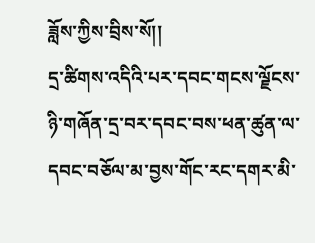ཟློས་ཀྱིས་བྲིས་སོ།།
དྲ་ཚིགས་འདིའི་པར་དབང་གངས་ལྗོངས་ཉི་གཞོན་དྲ་བར་དབང་བས་ཕན་ཚུན་ལ་དབང་བཅོལ་མ་བྱས་གོང་རང་དགར་མི་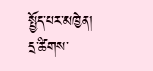སྤྱོད་པར་མཁྱེན།
དྲ་ཚིགས་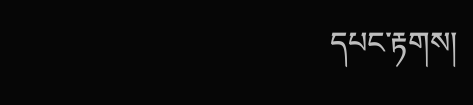དཔང་རྟགས།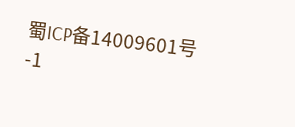蜀ICP备14009601号-1